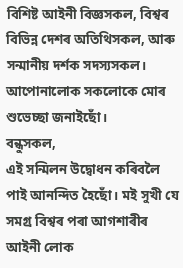বিশিষ্ট আইনী বিজ্ঞসকল, বিশ্বৰ বিভিন্ন দেশৰ অতিথিসকল, আৰু সন্মানীয় দৰ্শক সদস্যসকল। আপোনালোক সকলোকে মোৰ শুভেচ্ছা জনাইছোঁ।
বন্ধুসকল,
এই সন্মিলন উদ্বোধন কৰিবলৈ পাই আনন্দিত হৈছোঁ। মই সুখী যে সমগ্ৰ বিশ্বৰ পৰা আগশাৰীৰ আইনী লোক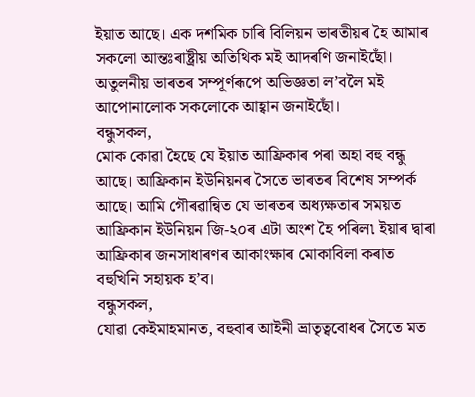ইয়াত আছে। এক দশমিক চাৰি বিলিয়ন ভাৰতীয়ৰ হৈ আমাৰ সকলো আন্তঃৰাষ্ট্ৰীয় অতিথিক মই আদৰণি জনাইছোঁ। অতুলনীয় ভাৰতৰ সম্পূৰ্ণৰূপে অভিজ্ঞতা ল’বলৈ মই আপোনালোক সকলোকে আহ্বান জনাইছোঁ।
বন্ধুসকল,
মোক কোৱা হৈছে যে ইয়াত আফ্ৰিকাৰ পৰা অহা বহু বন্ধু আছে। আফ্ৰিকান ইউনিয়নৰ সৈতে ভাৰতৰ বিশেষ সম্পৰ্ক আছে। আমি গৌৰৱান্বিত যে ভাৰতৰ অধ্যক্ষতাৰ সময়ত আফ্ৰিকান ইউনিয়ন জি-২০ৰ এটা অংশ হৈ পৰিল৷ ইয়াৰ দ্বাৰা আফ্ৰিকাৰ জনসাধাৰণৰ আকাংক্ষাৰ মোকাবিলা কৰাত বহুখিনি সহায়ক হ’ব।
বন্ধুসকল,
যোৱা কেইমাহমানত, বহুবাৰ আইনী ভ্ৰাতৃত্ববোধৰ সৈতে মত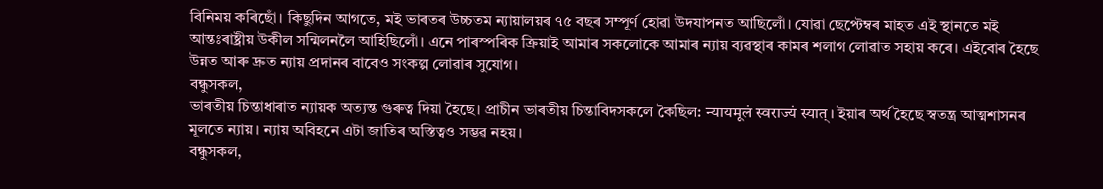বিনিময় কৰিছোঁ। কিছুদিন আগতে, মই ভাৰতৰ উচ্চতম ন্যায়ালয়ৰ ৭৫ বছৰ সম্পূৰ্ণ হোৱা উদযাপনত আছিলোঁ। যোৱা ছেপ্টেম্বৰ মাহত এই স্থানতে মই আন্তঃৰাষ্ট্ৰীয় উকীল সন্মিলনলৈ আহিছিলোঁ। এনে পাৰস্পৰিক ক্ৰিয়াই আমাৰ সকলোকে আমাৰ ন্যায় ব্যৱস্থাৰ কামৰ শলাগ লোৱাত সহায় কৰে। এইবোৰ হৈছে উন্নত আৰু দ্ৰুত ন্যায় প্ৰদানৰ বাবেও সংকল্প লোৱাৰ সুযোগ।
বন্ধুসকল,
ভাৰতীয় চিন্তাধাৰাত ন্যায়ক অত্যন্ত গুৰুত্ব দিয়া হৈছে। প্ৰাচীন ভাৰতীয় চিন্তাবিদসকলে কৈছিল: न्यायमूलं स्वराज्यं स्यात्। ইয়াৰ অৰ্থ হৈছে স্বতন্ত্ৰ আত্মশাসনৰ মূলতে ন্যায়। ন্যায় অবিহনে এটা জাতিৰ অস্তিত্বও সম্ভৱ নহয়।
বন্ধুসকল,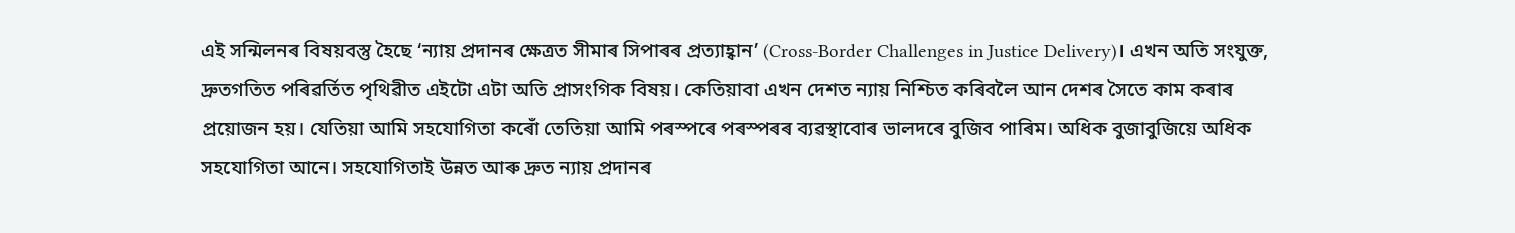এই সন্মিলনৰ বিষয়বস্তু হৈছে ‘ন্যায় প্ৰদানৰ ক্ষেত্ৰত সীমাৰ সিপাৰৰ প্ৰত্যাহ্বান’ (Cross-Border Challenges in Justice Delivery)। এখন অতি সংযুক্ত, দ্ৰুতগতিত পৰিৱৰ্তিত পৃথিৱীত এইটো এটা অতি প্ৰাসংগিক বিষয়। কেতিয়াবা এখন দেশত ন্যায় নিশ্চিত কৰিবলৈ আন দেশৰ সৈতে কাম কৰাৰ প্ৰয়োজন হয়। যেতিয়া আমি সহযোগিতা কৰোঁ তেতিয়া আমি পৰস্পৰে পৰস্পৰৰ ব্যৱস্থাবোৰ ভালদৰে বুজিব পাৰিম। অধিক বুজাবুজিয়ে অধিক সহযোগিতা আনে। সহযোগিতাই উন্নত আৰু দ্ৰুত ন্যায় প্ৰদানৰ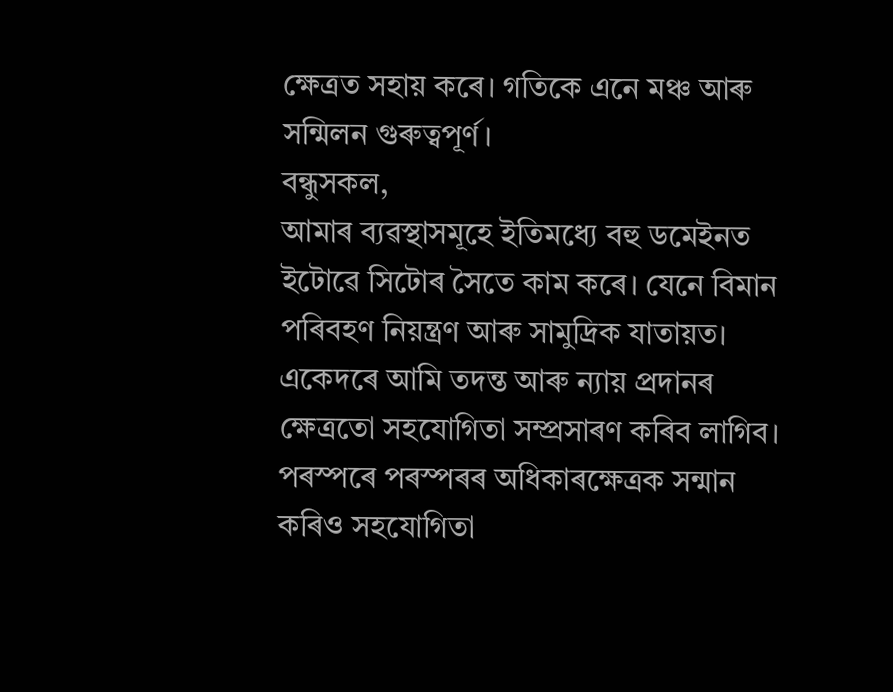ক্ষেত্ৰত সহায় কৰে। গতিকে এনে মঞ্চ আৰু সন্মিলন গুৰুত্বপূৰ্ণ।
বন্ধুসকল,
আমাৰ ব্যৱস্থাসমূহে ইতিমধ্যে বহু ডমেইনত ইটোৱে সিটোৰ সৈতে কাম কৰে। যেনে বিমান পৰিবহণ নিয়ন্ত্ৰণ আৰু সামুদ্ৰিক যাতায়ত। একেদৰে আমি তদন্ত আৰু ন্যায় প্ৰদানৰ ক্ষেত্ৰতো সহযোগিতা সম্প্ৰসাৰণ কৰিব লাগিব। পৰস্পৰে পৰস্পৰৰ অধিকাৰক্ষেত্ৰক সন্মান কৰিও সহযোগিতা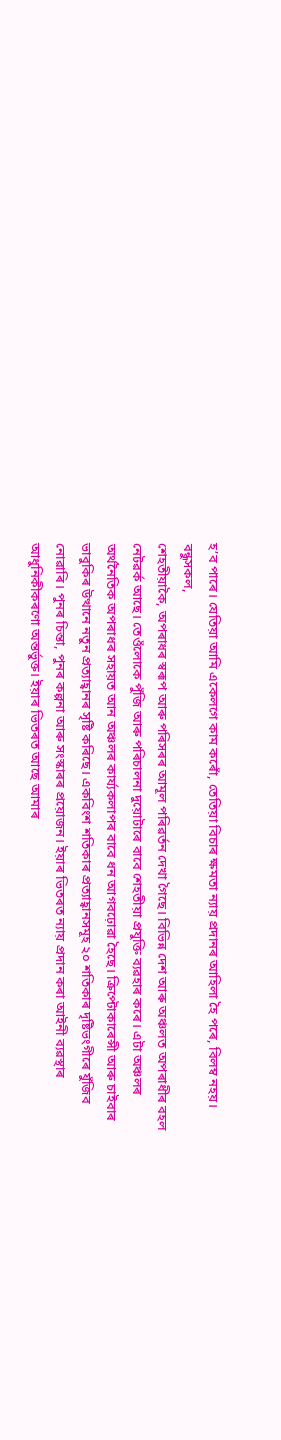হ’ব পাৰে। যেতিয়া আমি একেলগে কাম কৰোঁ, তেতিয়া বিচাৰ ক্ষমতা ন্যায় প্ৰদানৰ আহিলা হৈ পৰে, বিলম্ব নহয়।
বন্ধুসকল,
শেহতীয়াকৈ, অপৰাধৰ স্বৰূপ আৰু পৰিসৰৰ আমূল পৰিৱৰ্তন দেখা গৈছে। বিভিন্ন দেশ আৰু অঞ্চলত অপৰাধীৰ বহল নেটৱৰ্ক আছে। তেওঁলোকে পুঁজি আৰু পৰিচালনা দুয়োটাৰে বাবে শেহতীয়া প্ৰযুক্তি ব্যৱহাৰ কৰে। এটা অঞ্চলৰ অৰ্থনৈতিক অপৰাধৰ সহায়ত আন অঞ্চলৰ কাৰ্য্যকলাপৰ বাবে ধন আগবঢ়োৱা হৈছে। ক্ৰিপ্টোকাৰেন্সী আৰু চাইবাৰ ভাবুকিৰ উত্থানে নতুন প্ৰত্যাহ্বানৰ সৃষ্টি কৰিছে। একবিংশ শতিকাৰ প্ৰত্যাহ্বানসমূহ ২০ শতিকাৰ দৃষ্টিভংগীৰে যুঁজিব নোৱাৰি। পুনৰ চিন্তা, পুনৰ কল্পনা আৰু সংস্কাৰৰ প্ৰয়োজন। ইয়াৰ ভিতৰত ন্যায় প্ৰদান কৰা আইনী ব্যৱস্থাৰ আধুনিকীকৰণো অন্তৰ্ভুক্ত। ইয়াৰ ভিতৰত আছে আমাৰ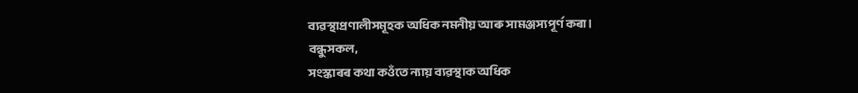ব্যৱস্থাপ্ৰণালীসমূহক অধিক নমনীয় আৰু সামঞ্জস্যপূৰ্ণ কৰা।
বন্ধুসকল,
সংস্কাৰৰ কথা কওঁতে ন্যায় ব্যৱস্থাক অধিক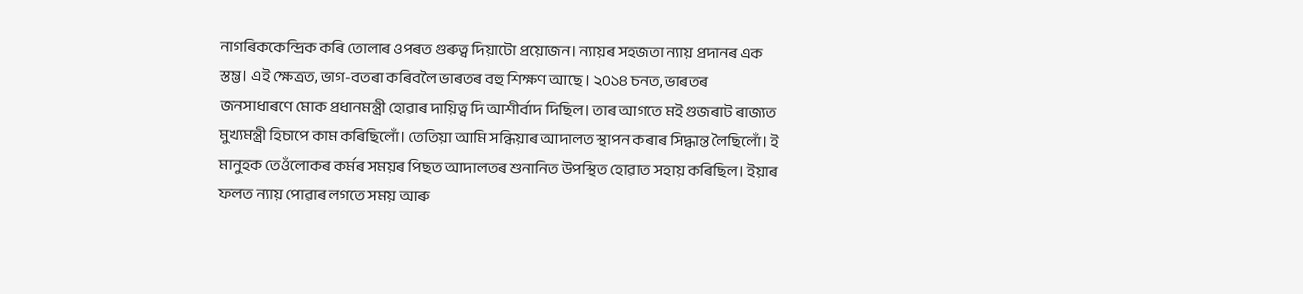নাগৰিককেন্দ্ৰিক কৰি তোলাৰ ওপৰত গুৰুত্ব দিয়াটো প্ৰয়োজন। ন্যায়ৰ সহজতা ন্যায় প্ৰদানৰ এক স্তম্ভ। এই ক্ষেত্ৰত, ভাগ-বতৰা কৰিবলৈ ভাৰতৰ বহু শিক্ষণ আছে । ২০১৪ চনত, ভাৰতৰ জনসাধাৰণে মোক প্ৰধানমন্ত্ৰী হোৱাৰ দায়িত্ব দি আশীৰ্বাদ দিছিল। তাৰ আগতে মই গুজৰাট ৰাজ্যত মুখ্যমন্ত্ৰী হিচাপে কাম কৰিছিলোঁ। তেতিয়া আমি সন্ধিয়াৰ আদালত স্থাপন কৰাৰ সিদ্ধান্ত লৈছিলোঁ। ই মানুহক তেওঁলোকৰ কৰ্মৰ সময়ৰ পিছত আদালতৰ শুনানিত উপস্থিত হোৱাত সহায় কৰিছিল। ইয়াৰ ফলত ন্যায় পোৱাৰ লগতে সময় আৰু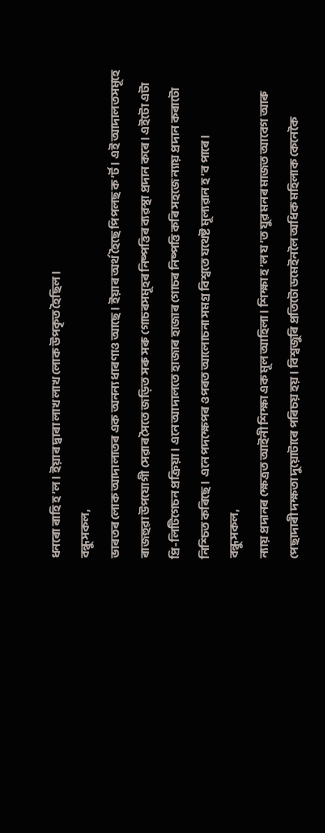ধনৰো ৰাহি হ’ল। ইয়াৰ দ্বাৰা লাখ লাখ লোক উপকৃত হৈছিল।
বন্ধুসকল,
ভাৰতৰ লোক আদালাতৰ এক অনন্য ধাৰণাও আছে। ইয়াৰ অৰ্থ হৈছে পিপলছ ক’ৰ্ট। এই আদালতসমূহে ৰাজহুৱা উপযোগী সেৱাৰ সৈতে জড়িত সৰু সৰু গোচৰসমূহৰ নিষ্পত্তিৰ ব্যৱস্থা প্ৰদান কৰে। এইটো এটা প্ৰি-লিটিগেচন প্ৰক্ৰিয়া। এনে আদালতে হাজাৰ হাজাৰ গোচৰ নিষ্পত্তি কৰি সহজে ন্যায় প্ৰদান কৰাটো নিশ্চিত কৰিছে। এনে পদক্ষেপৰ ওপৰত আলোচনা সমগ্ৰ বিশ্বতে যথেষ্ট মূল্যৱান হ’ব পাৰে।
বন্ধুসকল,
ন্যায় প্ৰদানৰ ক্ষেত্ৰত আইনী শিক্ষা এক মূল আহিলা। শিক্ষা হ’ল য’ত যুৱ মনৰ মাজত আবেগ আৰু পেছাদাৰী দক্ষতা দুয়োটাৰে পৰিচয় হয়। বিশ্বজুৰি প্ৰতিটো ডমেইনলৈ অধিক মহিলাক কেনেকৈ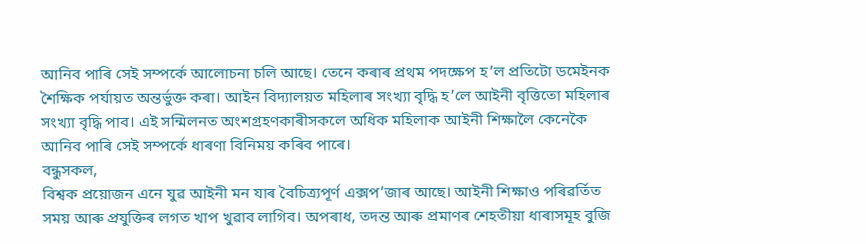আনিব পাৰি সেই সম্পৰ্কে আলোচনা চলি আছে। তেনে কৰাৰ প্ৰথম পদক্ষেপ হ’ল প্ৰতিটো ডমেইনক শৈক্ষিক পৰ্যায়ত অন্তৰ্ভুক্ত কৰা। আইন বিদ্যালয়ত মহিলাৰ সংখ্যা বৃদ্ধি হ’লে আইনী বৃত্তিতো মহিলাৰ সংখ্যা বৃদ্ধি পাব। এই সন্মিলনত অংশগ্ৰহণকাৰীসকলে অধিক মহিলাক আইনী শিক্ষালৈ কেনেকৈ আনিব পাৰি সেই সম্পৰ্কে ধাৰণা বিনিময় কৰিব পাৰে।
বন্ধুসকল,
বিশ্বক প্ৰয়োজন এনে যুৱ আইনী মন যাৰ বৈচিত্ৰ্যপূৰ্ণ এক্সপ’জাৰ আছে। আইনী শিক্ষাও পৰিৱৰ্তিত সময় আৰু প্ৰযুক্তিৰ লগত খাপ খুৱাব লাগিব। অপৰাধ, তদন্ত আৰু প্ৰমাণৰ শেহতীয়া ধাৰাসমূহ বুজি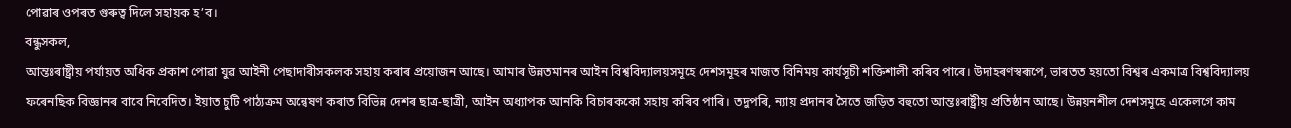পোৱাৰ ওপৰত গুৰুত্ব দিলে সহায়ক হ’ব।
বন্ধুসকল,
আন্তঃৰাষ্ট্ৰীয় পৰ্যায়ত অধিক প্ৰকাশ পোৱা যুৱ আইনী পেছাদাৰীসকলক সহায় কৰাৰ প্ৰয়োজন আছে। আমাৰ উন্নতমানৰ আইন বিশ্ববিদ্যালয়সমূহে দেশসমূহৰ মাজত বিনিময় কাৰ্যসূচী শক্তিশালী কৰিব পাৰে। উদাহৰণস্বৰূপে, ভাৰতত হয়তো বিশ্বৰ একমাত্ৰ বিশ্ববিদ্যালয় ফৰেনছিক বিজ্ঞানৰ বাবে নিবেদিত। ইয়াত চুটি পাঠ্যক্ৰম অন্বেষণ কৰাত বিভিন্ন দেশৰ ছাত্ৰ-ছাত্ৰী, আইন অধ্যাপক আনকি বিচাৰককো সহায় কৰিব পাৰি। তদুপৰি, ন্যায় প্ৰদানৰ সৈতে জড়িত বহুতো আন্তঃৰাষ্ট্ৰীয় প্ৰতিষ্ঠান আছে। উন্নয়নশীল দেশসমূহে একেলগে কাম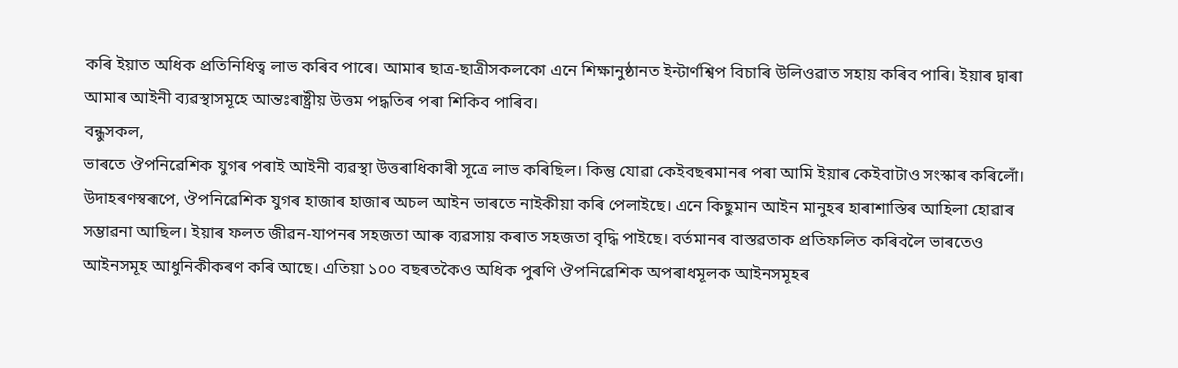কৰি ইয়াত অধিক প্ৰতিনিধিত্ব লাভ কৰিব পাৰে। আমাৰ ছাত্ৰ-ছাত্ৰীসকলকো এনে শিক্ষানুষ্ঠানত ইন্টাৰ্ণশ্বিপ বিচাৰি উলিওৱাত সহায় কৰিব পাৰি। ইয়াৰ দ্বাৰা আমাৰ আইনী ব্যৱস্থাসমূহে আন্তঃৰাষ্ট্ৰীয় উত্তম পদ্ধতিৰ পৰা শিকিব পাৰিব।
বন্ধুসকল,
ভাৰতে ঔপনিৱেশিক যুগৰ পৰাই আইনী ব্যৱস্থা উত্তৰাধিকাৰী সূত্ৰে লাভ কৰিছিল। কিন্তু যোৱা কেইবছৰমানৰ পৰা আমি ইয়াৰ কেইবাটাও সংস্কাৰ কৰিলোঁ। উদাহৰণস্বৰূপে, ঔপনিৱেশিক যুগৰ হাজাৰ হাজাৰ অচল আইন ভাৰতে নাইকীয়া কৰি পেলাইছে। এনে কিছুমান আইন মানুহৰ হাৰাশাস্তিৰ আহিলা হোৱাৰ সম্ভাৱনা আছিল। ইয়াৰ ফলত জীৱন-যাপনৰ সহজতা আৰু ব্যৱসায় কৰাত সহজতা বৃদ্ধি পাইছে। বৰ্তমানৰ বাস্তৱতাক প্ৰতিফলিত কৰিবলৈ ভাৰতেও আইনসমূহ আধুনিকীকৰণ কৰি আছে। এতিয়া ১০০ বছৰতকৈও অধিক পুৰণি ঔপনিৱেশিক অপৰাধমূলক আইনসমূহৰ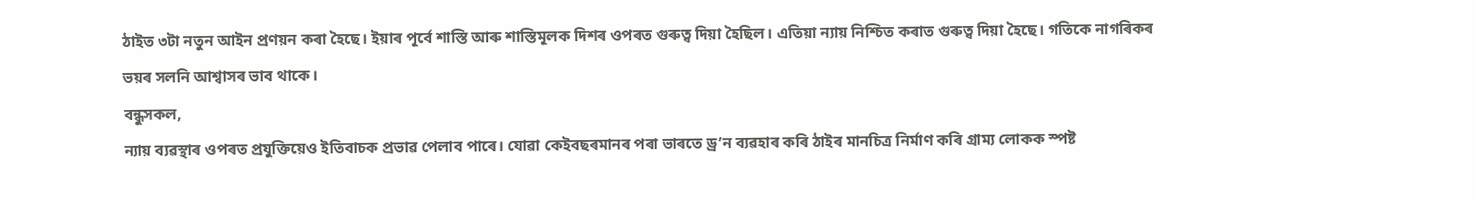ঠাইত ৩টা নতুন আইন প্ৰণয়ন কৰা হৈছে। ইয়াৰ পূৰ্বে শাস্তি আৰু শাস্তিমূলক দিশৰ ওপৰত গুৰুত্ব দিয়া হৈছিল। এতিয়া ন্যায় নিশ্চিত কৰাত গুৰুত্ব দিয়া হৈছে। গতিকে নাগৰিকৰ ভয়ৰ সলনি আশ্বাসৰ ভাব থাকে।
বন্ধুসকল,
ন্যায় ব্যৱস্থাৰ ওপৰত প্ৰযুক্তিয়েও ইতিবাচক প্ৰভাৱ পেলাব পাৰে। যোৱা কেইবছৰমানৰ পৰা ভাৰতে ড্ৰ’ন ব্যৱহাৰ কৰি ঠাইৰ মানচিত্ৰ নিৰ্মাণ কৰি গ্ৰাম্য লোকক স্পষ্ট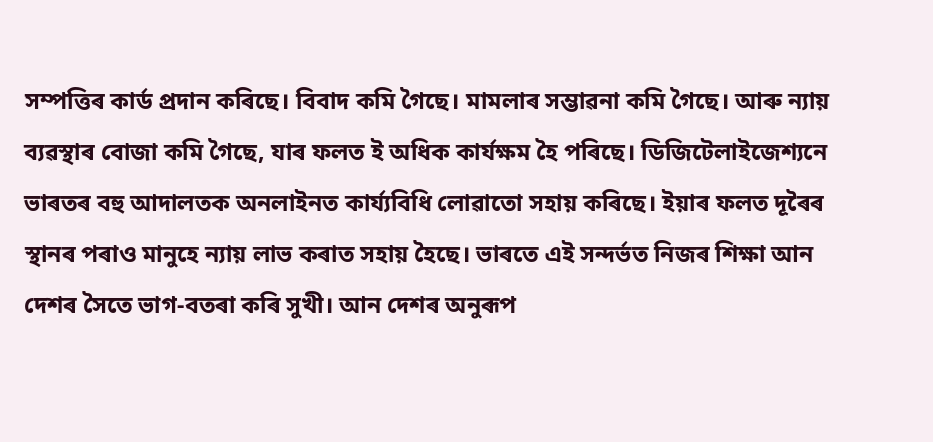সম্পত্তিৰ কাৰ্ড প্ৰদান কৰিছে। বিবাদ কমি গৈছে। মামলাৰ সম্ভাৱনা কমি গৈছে। আৰু ন্যায় ব্যৱস্থাৰ বোজা কমি গৈছে, যাৰ ফলত ই অধিক কাৰ্যক্ষম হৈ পৰিছে। ডিজিটেলাইজেশ্যনে ভাৰতৰ বহু আদালতক অনলাইনত কাৰ্য্যবিধি লোৱাতো সহায় কৰিছে। ইয়াৰ ফলত দূৰৈৰ স্থানৰ পৰাও মানুহে ন্যায় লাভ কৰাত সহায় হৈছে। ভাৰতে এই সন্দৰ্ভত নিজৰ শিক্ষা আন দেশৰ সৈতে ভাগ-বতৰা কৰি সুখী। আন দেশৰ অনুৰূপ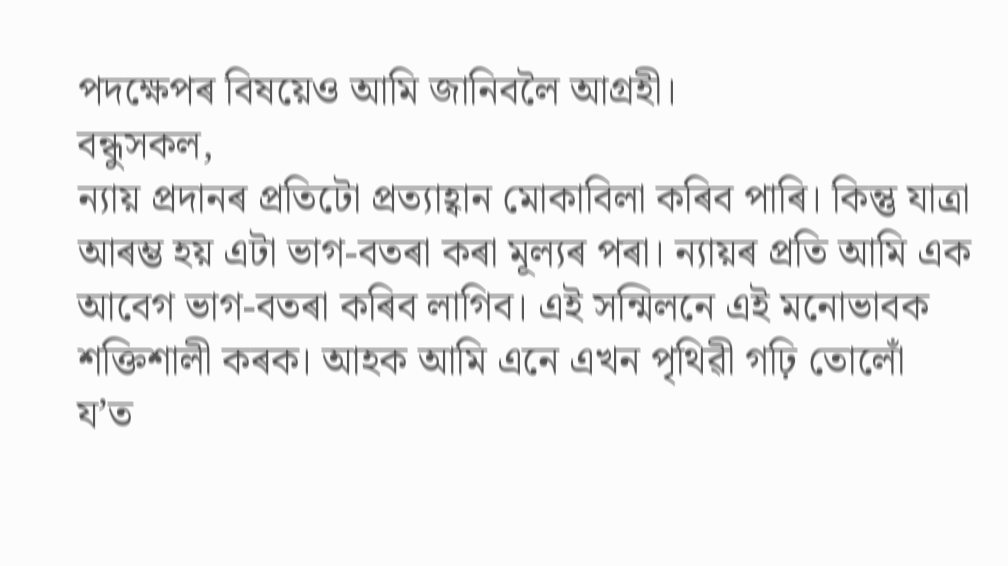পদক্ষেপৰ বিষয়েও আমি জানিবলৈ আগ্ৰহী।
বন্ধুসকল,
ন্যায় প্ৰদানৰ প্ৰতিটো প্ৰত্যাহ্বান মোকাবিলা কৰিব পাৰি। কিন্তু যাত্ৰা আৰম্ভ হয় এটা ভাগ-বতৰা কৰা মূল্যৰ পৰা। ন্যায়ৰ প্ৰতি আমি এক আবেগ ভাগ-বতৰা কৰিব লাগিব। এই সন্মিলনে এই মনোভাবক শক্তিশালী কৰক। আহক আমি এনে এখন পৃথিৱী গঢ়ি তোলোঁ য’ত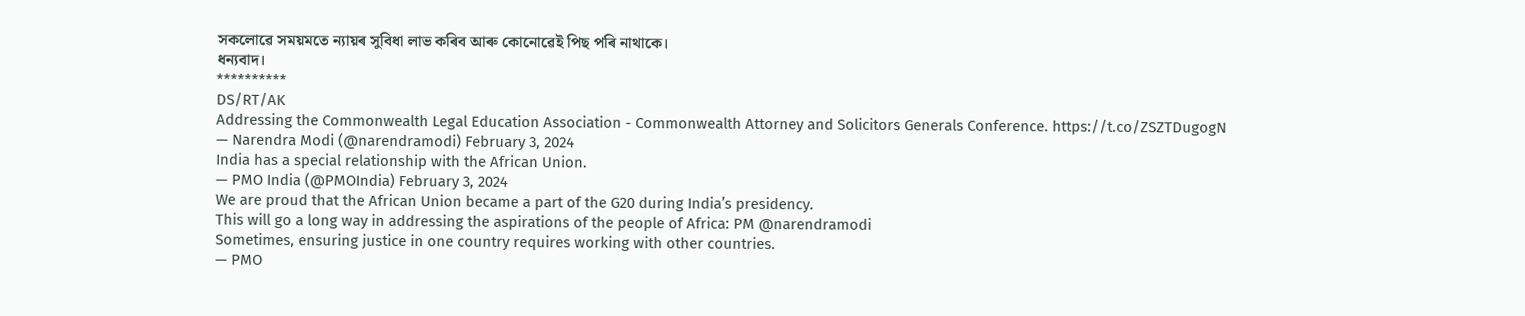সকলোৱে সময়মতে ন্যায়ৰ সুবিধা লাভ কৰিব আৰু কোনোৱেই পিছ পৰি নাথাকে।
ধন্যবাদ।
**********
DS/RT/AK
Addressing the Commonwealth Legal Education Association - Commonwealth Attorney and Solicitors Generals Conference. https://t.co/ZSZTDugogN
— Narendra Modi (@narendramodi) February 3, 2024
India has a special relationship with the African Union.
— PMO India (@PMOIndia) February 3, 2024
We are proud that the African Union became a part of the G20 during India’s presidency.
This will go a long way in addressing the aspirations of the people of Africa: PM @narendramodi
Sometimes, ensuring justice in one country requires working with other countries.
— PMO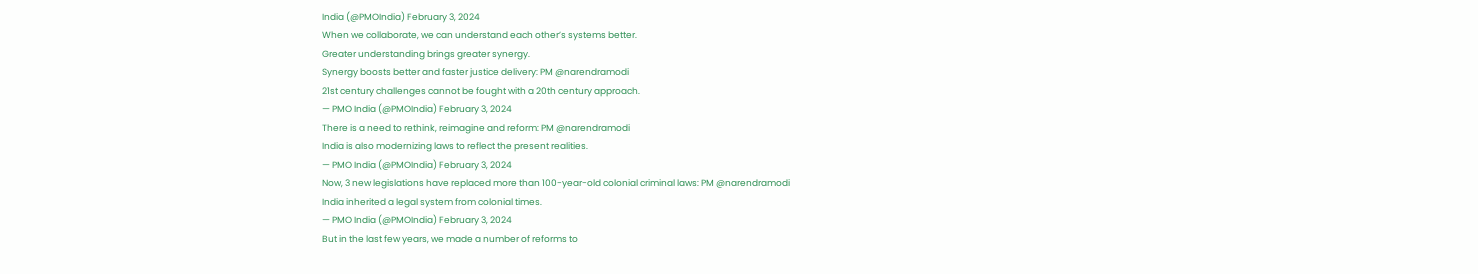India (@PMOIndia) February 3, 2024
When we collaborate, we can understand each other’s systems better.
Greater understanding brings greater synergy.
Synergy boosts better and faster justice delivery: PM @narendramodi
21st century challenges cannot be fought with a 20th century approach.
— PMO India (@PMOIndia) February 3, 2024
There is a need to rethink, reimagine and reform: PM @narendramodi
India is also modernizing laws to reflect the present realities.
— PMO India (@PMOIndia) February 3, 2024
Now, 3 new legislations have replaced more than 100-year-old colonial criminal laws: PM @narendramodi
India inherited a legal system from colonial times.
— PMO India (@PMOIndia) February 3, 2024
But in the last few years, we made a number of reforms to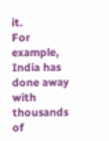it.
For example, India has done away with thousands of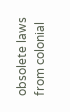obsolete laws from colonial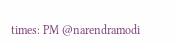times: PM @narendramodi